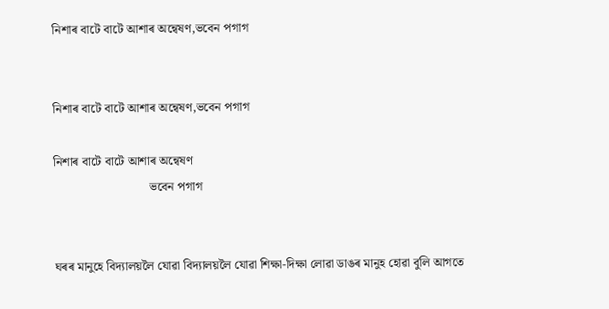নিশাৰ বাটে বাটে আশাৰ অন্বেষণ,ভবেন পগাগ


নিশাৰ বাটে বাটে আশাৰ অন্বেষণ,ভবেন পগাগ

নিশাৰ বাটে বাটে আশাৰ অন্বেষণ
                               ভবেন পগাগ


ঘৰৰ মানুহে বিদ্যালয়লৈ যোৱা বিদ্যালয়লৈ যোৱা শিক্ষা-দিক্ষা লোৱা ডাঙৰ মানুহ হোৱা বুলি আগতে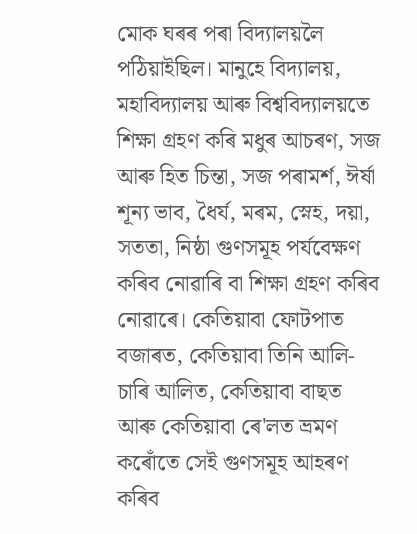মোক ঘৰৰ পৰা বিদ্যালয়লৈ পঠিয়াইছিল। মানুহে বিদ্যালয়, মহাবিদ্যালয় আৰু বিশ্ববিদ্যালয়তে শিক্ষা গ্ৰহণ কৰি মধুৰ আচৰণ, সজ আৰু হিত চিন্তা, সজ পৰামৰ্শ, ঈৰ্ষা শূন্য ভাব, ধৈৰ্য, মৰম, স্নেহ, দয়া, সততা, নিষ্ঠা গুণসমূহ পৰ্যবেক্ষণ কৰিব নোৱাৰি বা শিক্ষা গ্ৰহণ কৰিব নোৱাৰে। কেতিয়াবা ফোটপাত বজাৰত, কেতিয়াবা তিনি আলি-চাৰি আলিত, কেতিয়াবা বাছত আৰু কেতিয়াবা ৰে'লত ভ্ৰমণ কৰোঁতে সেই গুণসমূহ আহৰণ কৰিব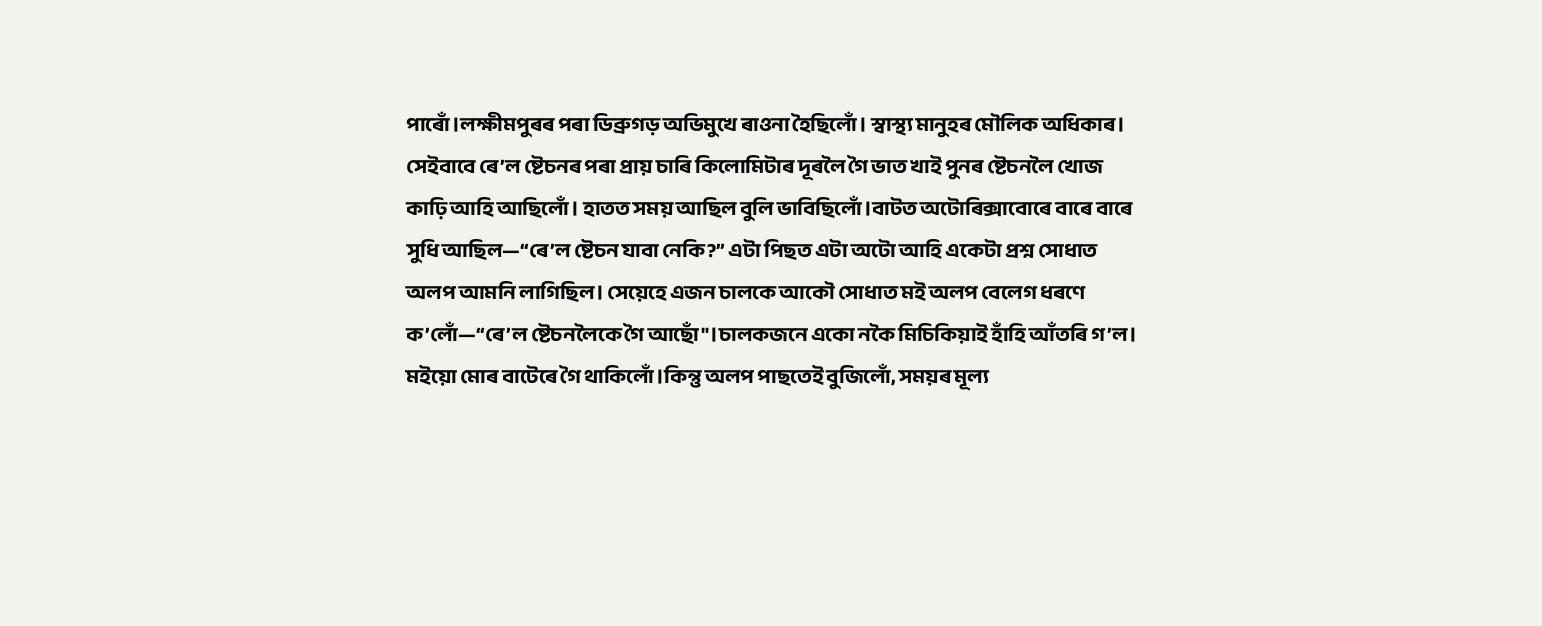পাৰোঁ।লক্ষীমপুৰৰ পৰা ডিব্ৰুগড় অভিমুখে ৰাওনা হৈছিলোঁ। স্বাস্থ্য মানুহৰ মৌলিক অধিকাৰ। সেইবাবে ৰে’ল ষ্টেচনৰ পৰা প্ৰায় চাৰি কিলোমিটাৰ দূৰলৈ গৈ ভাত খাই পুনৰ ষ্টেচনলৈ খোজ কাঢ়ি আহি আছিলোঁ। হাতত সময় আছিল বুলি ভাবিছিলোঁ।বাটত অটোৰিক্সাবোৰে বাৰে বাৰে সুধি আছিল—“ৰে’ল ষ্টেচন যাবা নেকি?” এটা পিছত এটা অটো আহি একেটা প্ৰশ্ন সোধাত অলপ আমনি লাগিছিল। সেয়েহে এজন চালকে আকৌ সোধাত মই অলপ বেলেগ ধৰণে ক’লোঁ—“ৰে’ল ষ্টেচনলৈকে গৈ আছোঁ"।চালকজনে একো নকৈ মিচিকিয়াই হাঁহি আঁতৰি গ’ল। মইয়ো মোৰ বাটেৰে গৈ থাকিলোঁ।কিন্তু অলপ পাছতেই বুজিলোঁ, সময়ৰ মূল্য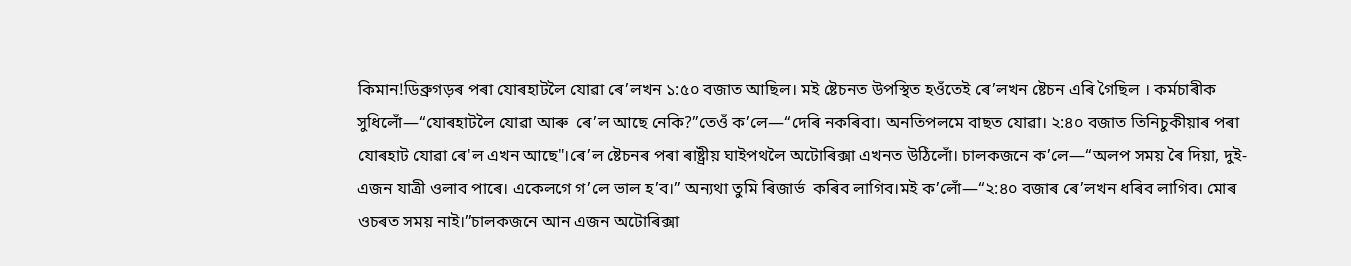কিমান!ডিব্ৰুগড়ৰ পৰা যোৰহাটলৈ যোৱা ৰে’লখন ১:৫০ বজাত আছিল। মই ষ্টেচনত উপস্থিত হওঁতেই ৰে’লখন ষ্টেচন এৰি গৈছিল । কৰ্মচাৰীক সুধিলোঁ—“যোৰহাটলৈ যোৱা আৰু  ৰে’ল আছে নেকি?”তেওঁ ক’লে—“দেৰি নকৰিবা। অনতিপলমে বাছত যোৱা। ২:৪০ বজাত তিনিচুকীয়াৰ পৰা যোৰহাট যোৱা ৰে'ল এখন আছে"।ৰে’ল ষ্টেচনৰ পৰা ৰাষ্ট্ৰীয় ঘাইপথলৈ অটোৰিক্সা এখনত উঠিলোঁ। চালকজনে ক’লে—“অলপ সময় ৰৈ দিয়া, দুই-এজন যাত্ৰী ওলাব পাৰে। একেলগে গ’লে ভাল হ’ব।” অন্যথা তুমি ৰিজাৰ্ভ  কৰিব লাগিব।মই ক’লোঁ—“২:৪০ বজাৰ ৰে’লখন ধৰিব লাগিব। মোৰ ওচৰত সময় নাই।”চালকজনে আন এজন অটোৰিক্সা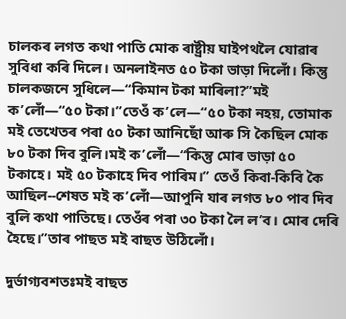চালকৰ লগত কথা পাতি মোক ৰাষ্ট্ৰীয় ঘাইপথলৈ যোৱাৰ সুবিধা কৰি দিলে। অনলাইনত ৫০ টকা ভাড়া দিলোঁ। কিন্তু চালকজনে সুধিলে—“কিমান টকা মাৰিলা?”মই ক’লোঁ—“৫০ টকা।”তেওঁ ক’লে—“৫০ টকা নহয়, তোমাক মই তেখেতৰ পৰা ৫০ টকা আনিছোঁ আৰু সি কৈছিল মোক ৮০ টকা দিব বুলি।মই ক’লোঁ—“কিন্তু মোৰ ভাড়া ৫০ টকাহে। মই ৫০ টকাহে দিব পাৰিম।” তেওঁ কিবা-কিবি কৈ আছিল--শেষত মই ক’লোঁ—আপুনি যাৰ লগত ৮০ পাব দিব বুলি কথা পাতিছে। তেওঁৰ পৰা ৩০ টকা লৈ ল’ব। মোৰ দেৰি হৈছে।”তাৰ পাছত মই বাছত উঠিলোঁ।

দুৰ্ভাগ্যবশতঃমই বাছত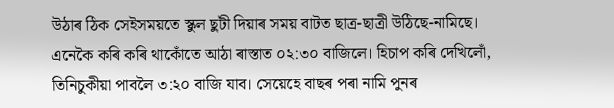উঠাৰ ঠিক সেইসময়তে স্কুল ছুটী দিয়াৰ সময় বাটত ছাত্ৰ-ছাত্ৰী উঠিছে-নামিছে।  এনেকৈ কৰি কৰি থাকোঁতে আঠা ৰাস্তাত ০২:৩০ বাজিলে। হিচাপ কৰি দেখিলোঁ, তিনিচুকীয়া পাবলৈ ৩:২০ বাজি যাব। সেয়েহে বাছৰ পৰা নামি পুনৰ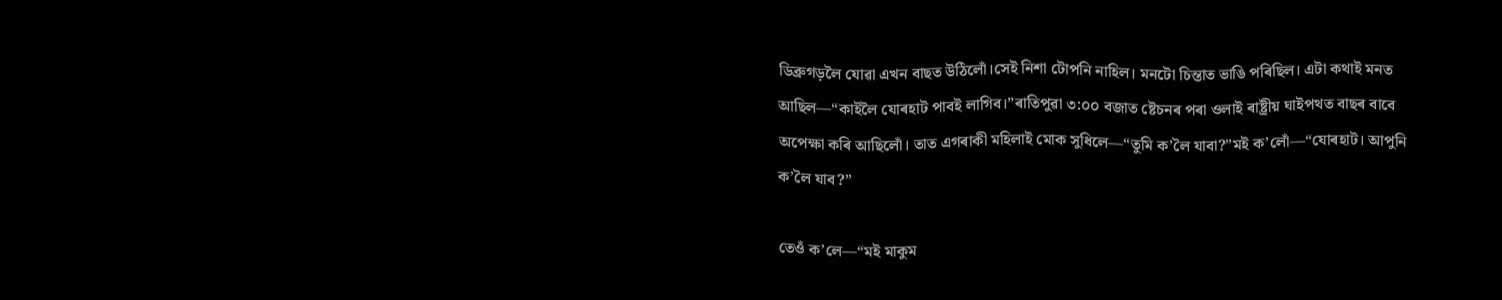ডিব্ৰুগড়লৈ যোৱা এখন বাছত উঠিলোঁ।সেই নিশা টোপনি নাহিল। মনটো চিন্তাত ভাঙি পৰিছিল। এটা কথাই মনত আছিল—“কাইলৈ যোৰহাট পাবই লাগিব।”ৰাতিপুৱা ৩:০০ বজাত ষ্টেচনৰ পৰা ওলাই ৰাষ্ট্ৰীয় ঘাইপথত বাছৰ বাবে অপেক্ষা কৰি আছিলোঁ। তাত এগৰাকী মহিলাই মোক সুধিলে—“তুমি ক’লৈ যাবা?”মই ক’লোঁ—“যোৰহাট। আপুনি ক’লৈ যাব?”

তেওঁ ক’লে—“মই মাকুম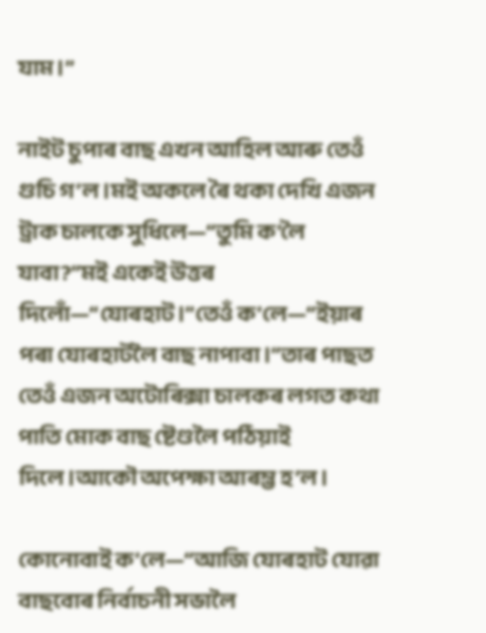যাম।”

নাইট চুপাৰ বাছ এখন আহিল আৰু তেওঁ গুচি গ’ল।মই অকলে ৰৈ থকা দেখি এজন ট্ৰাক চালকে সুধিলে—“তুমি ক’লৈ যাবা?”মই একেই উত্তৰ দিলোঁ—“যোৰহাট।”তেওঁ ক’লে—“ইয়াৰ পৰা যোৰহাটলৈ বাছ নাপাবা।”তাৰ পাছত তেওঁ এজন অটোৰিক্সা চালকৰ লগত কথা পাতি মোক বাছ ষ্টেণ্ডলৈ পঠিয়াই দিলে।আকৌ অপেক্ষা আৰম্ভ হ’ল।

কোনোবাই ক’লে—“আজি যোৰহাট যোৱা বাছবোৰ নিৰ্বাচনী সভালৈ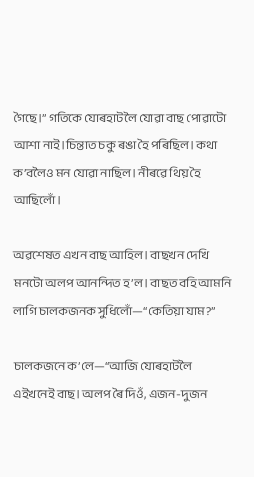গৈছে।” গতিকে যোৰহাটলৈ যোৱা বাছ পোৱাটো আশা নাই।চিন্তাত চকু ৰঙা হৈ পৰিছিল। কথা ক’বলৈও মন যোৱা নাছিল। নীৰৱে থিয় হৈ আছিলোঁ।

অৱশেষত এখন বাছ আহিল। বাছখন দেখি মনটো অলপ আনন্দিত হ’ল। বাছত বহি আমনি লাগি চালকজনক সুধিলোঁ—“কেতিয়া যাম?”

চালকজনে ক’লে—“আজি যোৰহাটলৈ এইখনেই বাছ। অলপ ৰৈ দিওঁ, এজন-দুজন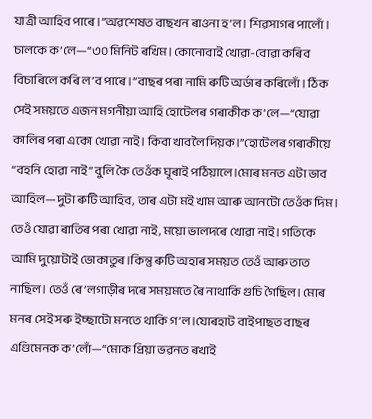যাত্ৰী আহিব পাৰে।”অৱশেষত বাছখন ৰাওনা হ’ল। শিৱসাগৰ পালোঁ। চালকে ক’লে—“৩০ মিনিট ৰখিম। কোনোবাই খোৱা-বোৱা কৰিব বিচাৰিলে কৰি ল’ব পাৰে।”বাছৰ পৰা নামি ৰুটি অৰ্ডাৰ কৰিলোঁ। ঠিক সেই সময়তে এজন মগনীয়া আহি হোটেলৰ গৰাকীক ক’লে—“যোৱা কালিৰ পৰা একো খোৱা নাই। কিবা খাবলৈ দিয়ক।”হোটেলৰ গৰাকীয়ে “বহনি হোৱা নাই” বুলি কৈ তেওঁক ঘূৰাই পঠিয়ালে।মোৰ মনত এটা ভাব আহিল—দুটা ৰুটি আহিব, তাৰ এটা মই খাম আৰু আনটো তেওঁক দিম। তেওঁ যোৱা ৰাতিৰ পৰা খোৱা নাই, ময়ো ভালদৰে খোৱা নাই। গতিকে আমি দুয়োটাই ভোকাতুৰ।কিন্তু ৰুটি অহাৰ সময়ত তেওঁ আৰু তাত নাছিল। তেওঁ ৰে’লগাড়ীৰ দৰে সময়মতে ৰৈ নাথাকি গুচি গৈছিল। মোৰ মনৰ সেই সৰু ইচ্ছাটো মনতে থাকি গ’ল।যোৰহাট বাইপাছত বাছৰ এণ্ডিমেনক ক’লোঁ—“মোক প্ৰিয়া ভৱনত ৰখাই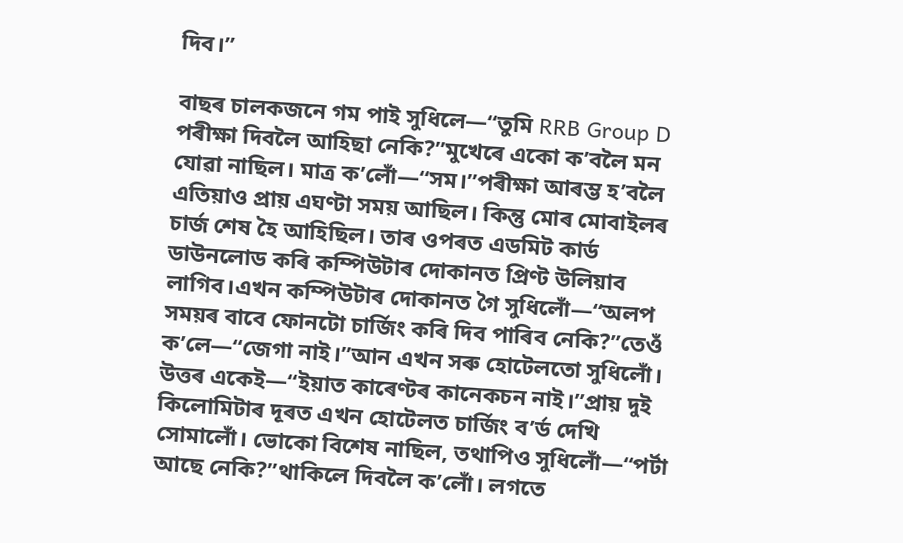দিব।”

বাছৰ চালকজনে গম পাই সুধিলে—“তুমি RRB Group D পৰীক্ষা দিবলৈ আহিছা নেকি?”মুখেৰে একো ক’বলৈ মন যোৱা নাছিল। মাত্ৰ ক’লোঁ—“সম।”পৰীক্ষা আৰম্ভ হ’বলৈ এতিয়াও প্ৰায় এঘণ্টা সময় আছিল। কিন্তু মোৰ মোবাইলৰ চাৰ্জ শেষ হৈ আহিছিল। তাৰ ওপৰত এডমিট কাৰ্ড ডাউনলোড কৰি কম্পিউটাৰ দোকানত প্ৰিণ্ট উলিয়াব লাগিব।এখন কম্পিউটাৰ দোকানত গৈ সুধিলোঁ—“অলপ সময়ৰ বাবে ফোনটো চাৰ্জিং কৰি দিব পাৰিব নেকি?”তেওঁ ক’লে—“জেগা নাই।”আন এখন সৰু হোটেলতো সুধিলোঁ। উত্তৰ একেই—“ইয়াত কাৰেণ্টৰ কানেকচন নাই।”প্ৰায় দুই কিলোমিটাৰ দূৰত এখন হোটেলত চাৰ্জিং ব’ৰ্ড দেখি সোমালোঁ। ভোকো বিশেষ নাছিল, তথাপিও সুধিলোঁ—“পৰ্টা আছে নেকি?”থাকিলে দিবলৈ ক’লোঁ। লগতে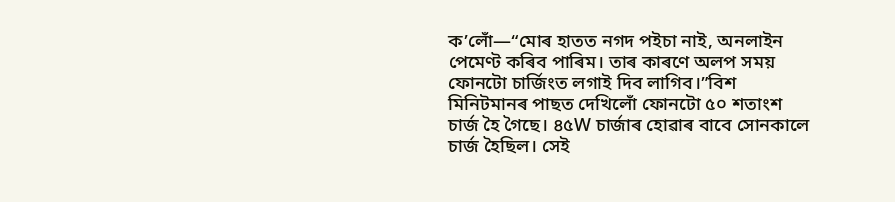ক’লোঁ—“মোৰ হাতত নগদ পইচা নাই, অনলাইন পেমেণ্ট কৰিব পাৰিম। তাৰ কাৰণে অলপ সময় ফোনটো চাৰ্জিংত লগাই দিব লাগিব।”বিশ মিনিটমানৰ পাছত দেখিলোঁ ফোনটো ৫০ শতাংশ চাৰ্জ হৈ গৈছে। ৪৫W চাৰ্জাৰ হোৱাৰ বাবে সোনকালে চাৰ্জ হৈছিল। সেই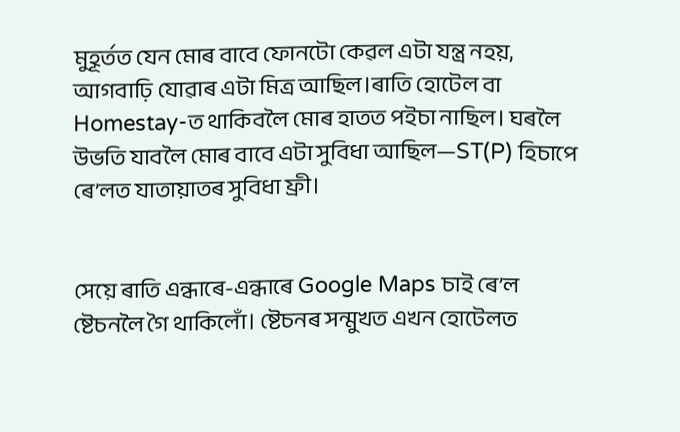মুহূৰ্তত যেন মোৰ বাবে ফোনটো কেৱল এটা যন্ত্ৰ নহয়, আগবাঢ়ি যোৱাৰ এটা মিত্ৰ আছিল।ৰাতি হোটেল বা Homestay-ত থাকিবলৈ মোৰ হাতত পইচা নাছিল। ঘৰলৈ উভতি যাবলৈ মোৰ বাবে এটা সুবিধা আছিল—ST(P) হিচাপে ৰে’লত যাতায়াতৰ সুবিধা ফ্ৰী।


সেয়ে ৰাতি এন্ধাৰে-এন্ধাৰে Google Maps চাই ৰে’ল ষ্টেচনলৈ গৈ থাকিলোঁ। ষ্টেচনৰ সন্মুখত এখন হোটেলত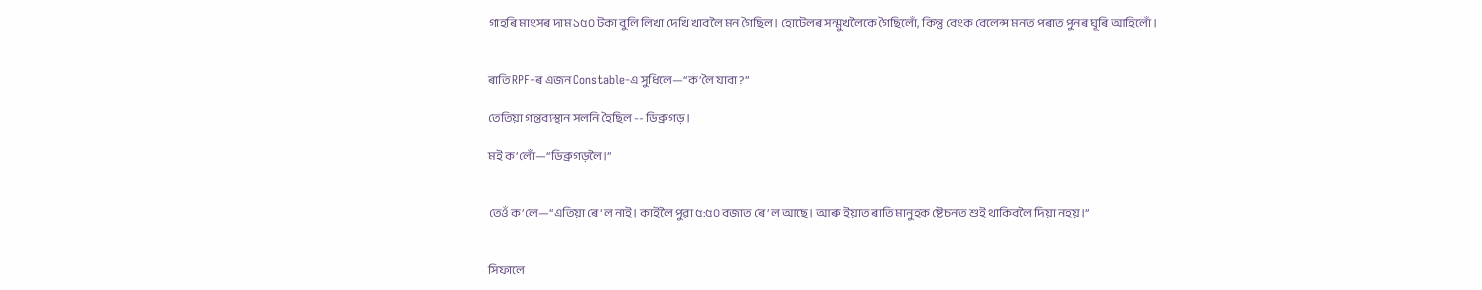গাহৰি মাংসৰ দাম ১৫০ টকা বুলি লিখা দেখি খাবলৈ মন গৈছিল। হোটেলৰ সন্মুখলৈকে গৈছিলোঁ, কিন্তু বেংক বেলেন্স মনত পৰাত পুনৰ ঘূৰি আহিলোঁ।


ৰাতি RPF-ৰ এজন Constable-এ সুধিলে—“ক’লৈ যাবা?”

তেতিয়া গন্তব্যস্থান সলনি হৈছিল -- ডিব্ৰুগড়।

মই ক’লোঁ—“ডিব্ৰুগড়লৈ।”


তেওঁ ক’লে—“এতিয়া ৰে’ল নাই। কাইলৈ পুৱা ৫:৫০ বজাত ৰে’ল আছে। আৰু ইয়াত ৰাতি মানুহক ষ্টেচনত শুই থাকিবলৈ দিয়া নহয়।”


সিফালে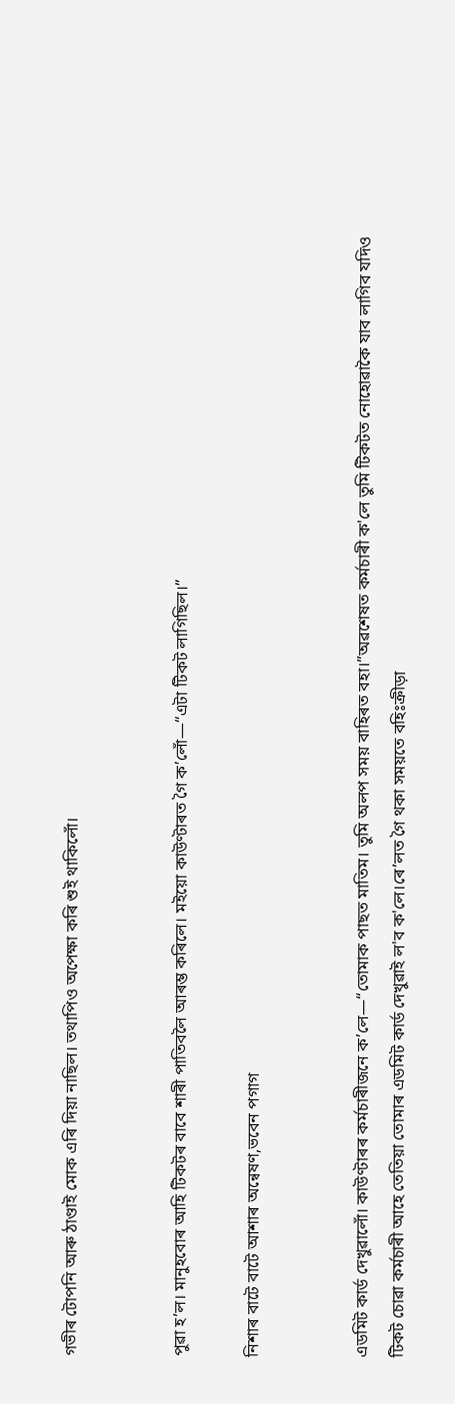গভীৰ টোপনি আৰু ঠাণ্ডাই মোক এৰি দিয়া নাছিল। তথাপিও অপেক্ষা কৰি শুই থাকিলোঁ।


পুৱা হ’ল। মানুহবোৰ আহি টিকটৰ বাবে শাৰী পাতিবলৈ আৰম্ভ কৰিলে। মইয়ো কাউণ্টাৰত গৈ ক’লোঁ—“এটা টিকট লাগিছিল।”

নিশাৰ বাটে বাটে আশাৰ অন্বেষণ,ভবেন পগাগ


এডমিট কাৰ্ড দেখুৱালোঁ। কাউণ্টাৰৰ কৰ্মচাৰীজনে ক’লে—“তোমাক পাছত মাতিম। তুমি অলপ সময় বাহিৰত বহা।”অৱশেষত কৰ্মচাৰী ক'লে তুমি টিকটত নোহোৱাকৈ যাব লাগিব যদিও টিকট চোৱা কৰ্মচাৰী আহে তেতিয়া তোমাৰ এডমিট কাৰ্ড দেখুৱাই ল'ব ক'লে।ৰে’লত গৈ থকা সময়তে বহিঃক্ৰীড়া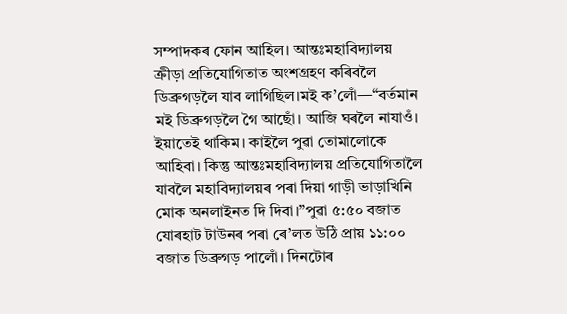সম্পাদকৰ ফোন আহিল। আন্তঃমহাবিদ্যালয় ক্ৰীড়া প্ৰতিযোগিতাত অংশগ্ৰহণ কৰিবলৈ ডিব্ৰুগড়লৈ যাব লাগিছিল।মই ক’লোঁ—“বৰ্তমান মই ডিব্ৰুগড়লৈ গৈ আছোঁ। আজি ঘৰলৈ নাযাওঁ। ইয়াতেই থাকিম। কাইলৈ পুৱা তোমালোকে আহিবা। কিন্তু আন্তঃমহাবিদ্যালয় প্ৰতিযোগিতালৈ যাবলৈ মহাবিদ্যালয়ৰ পৰা দিয়া গাড়ী ভাড়াখিনি মোক অনলাইনত দি দিবা।”পুৱা ৫:৫০ বজাত যোৰহাট টাউনৰ পৰা ৰে’লত উঠি প্ৰায় ১১:০০ বজাত ডিব্ৰুগড় পালোঁ। দিনটোৰ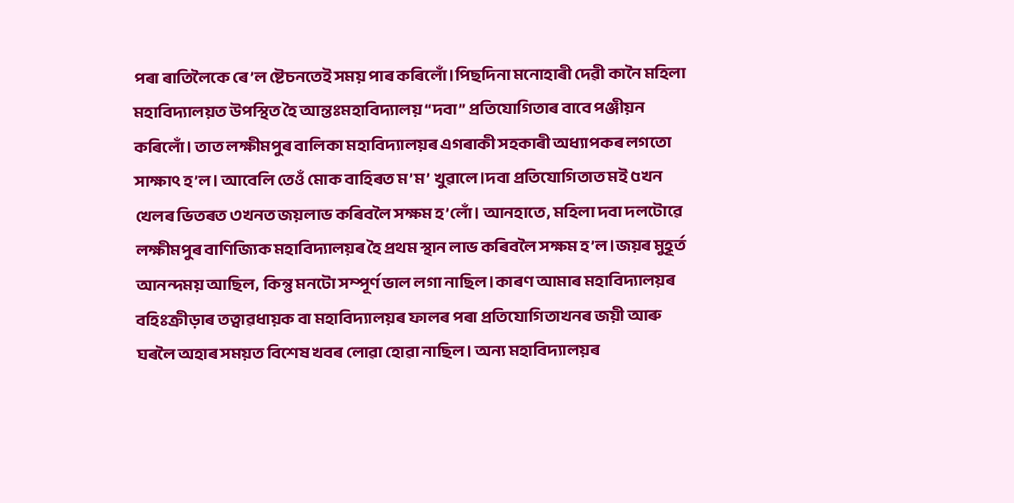পৰা ৰাতিলৈকে ৰে’ল ষ্টেচনতেই সময় পাৰ কৰিলোঁ।পিছদিনা মনোহাৰী দেৱী কানৈ মহিলা মহাবিদ্যালয়ত উপস্থিত হৈ আন্তঃমহাবিদ্যালয় “দবা” প্ৰতিযোগিতাৰ বাবে পঞ্জীয়ন কৰিলোঁ। তাত লক্ষীমপুৰ বালিকা মহাবিদ্যালয়ৰ এগৰাকী সহকাৰী অধ্যাপকৰ লগতো সাক্ষাৎ হ’ল। আবেলি তেওঁ মোক বাহিৰত ম’ম’ খুৱালে।দবা প্ৰতিযোগিতাত মই ৫খন খেলৰ ভিতৰত ৩খনত জয়লাভ কৰিবলৈ সক্ষম হ’লোঁ। আনহাতে, মহিলা দবা দলটোৱে লক্ষীমপুৰ বাণিজ্যিক মহাবিদ্যালয়ৰ হৈ প্ৰথম স্থান লাভ কৰিবলৈ সক্ষম হ’ল।জয়ৰ মুহূৰ্ত আনন্দময় আছিল, কিন্তু মনটো সম্পূৰ্ণ ভাল লগা নাছিল।কাৰণ আমাৰ মহাবিদ্যালয়ৰ বহিঃক্ৰীড়াৰ তত্বাৱধায়ক বা মহাবিদ্যালয়ৰ ফালৰ পৰা প্ৰতিযোগিতাখনৰ জয়ী আৰু ঘৰলৈ অহাৰ সময়ত বিশেষ খবৰ লোৱা হোৱা নাছিল। অন্য মহাবিদ্যালয়ৰ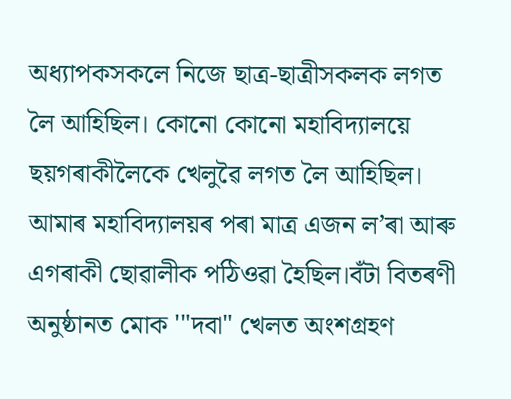অধ্যাপকসকলে নিজে ছাত্ৰ-ছাত্ৰীসকলক লগত লৈ আহিছিল। কোনো কোনো মহাবিদ্যালয়ে ছয়গৰাকীলৈকে খেলুৱৈ লগত লৈ আহিছিল। আমাৰ মহাবিদ্যালয়ৰ পৰা মাত্ৰ এজন ল’ৰা আৰু এগৰাকী ছোৱালীক পঠিওৱা হৈছিল।বঁটা বিতৰণী অনুষ্ঠানত মোক '"দবা" খেলত অংশগ্ৰহণ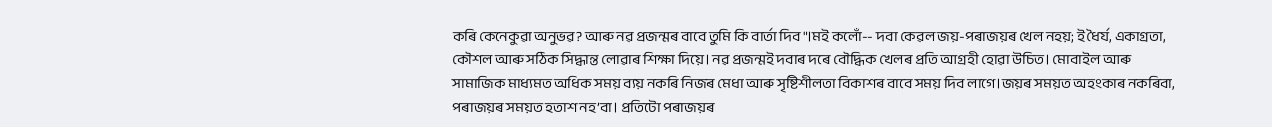কৰি কেনেকুৱা অনুভৱ? আৰু নৱ প্ৰজন্মৰ বাবে তুমি কি বাৰ্তা দিব"।মই কলোঁ-- দবা কেৱল জয়-পৰাজয়ৰ খেল নহয়; ই ধৈৰ্য, একাগ্ৰতা, কৌশল আৰু সঠিক সিদ্ধান্ত লোৱাৰ শিক্ষা দিয়ে। নৱ প্ৰজন্মই দবাৰ দৰে বৌদ্ধিক খেলৰ প্ৰতি আগ্ৰহী হোৱা উচিত। মোবাইল আৰু সামাজিক মাধ্যমত অধিক সময় ব্যয় নকৰি নিজৰ মেধা আৰু সৃষ্টিশীলতা বিকাশৰ বাবে সময় দিব লাগে।জয়ৰ সময়ত অহংকাৰ নকৰিবা, পৰাজয়ৰ সময়ত হতাশ নহ’বা। প্ৰতিটো পৰাজয়ৰ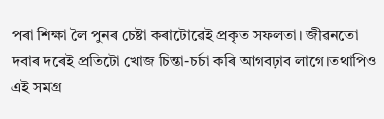পৰা শিক্ষা লৈ পুনৰ চেষ্টা কৰাটোৱেই প্ৰকৃত সফলতা। জীৱনতো দবাৰ দৰেই প্ৰতিটো খোজ চিন্তা-চৰ্চা কৰি আগবঢ়াব লাগে।তথাপিও এই সমগ্ৰ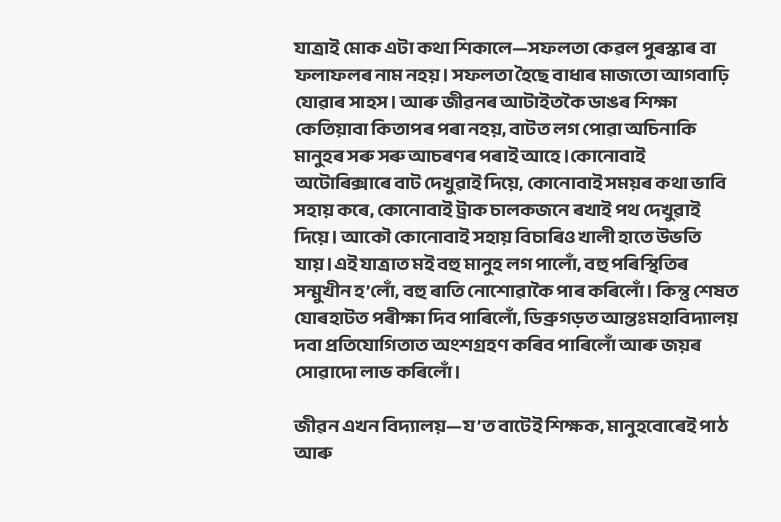যাত্ৰাই মোক এটা কথা শিকালে—সফলতা কেৱল পুৰস্কাৰ বা ফলাফলৰ নাম নহয়। সফলতা হৈছে বাধাৰ মাজতো আগবাঢ়ি যোৱাৰ সাহস। আৰু জীৱনৰ আটাইতকৈ ডাঙৰ শিক্ষা কেতিয়াবা কিতাপৰ পৰা নহয়, বাটত লগ পোৱা অচিনাকি মানুহৰ সৰু সৰু আচৰণৰ পৰাই আহে।কোনোবাই অটোৰিক্সাৰে বাট দেখুৱাই দিয়ে, কোনোবাই সময়ৰ কথা ভাবি সহায় কৰে, কোনোবাই ট্ৰাক চালকজনে ৰখাই পথ দেখুৱাই দিয়ে। আকৌ কোনোবাই সহায় বিচাৰিও খালী হাতে উভতি যায়।এই যাত্ৰাত মই বহু মানুহ লগ পালোঁ, বহু পৰিস্থিতিৰ সন্মুখীন হ’লোঁ, বহু ৰাতি নোশোৱাকৈ পাৰ কৰিলোঁ। কিন্তু শেষত যোৰহাটত পৰীক্ষা দিব পাৰিলোঁ, ডিব্ৰুগড়ত আন্তঃমহাবিদ্যালয় দবা প্ৰতিযোগিতাত অংশগ্ৰহণ কৰিব পাৰিলোঁ আৰু জয়ৰ সোৱাদো লাভ কৰিলোঁ।

জীৱন এখন বিদ্যালয়—য’ত বাটেই শিক্ষক, মানুহবোৰেই পাঠ আৰু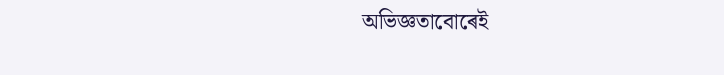অভিজ্ঞতাবোৰেই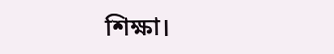শিক্ষা।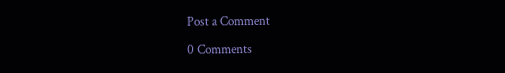Post a Comment

0 Comments